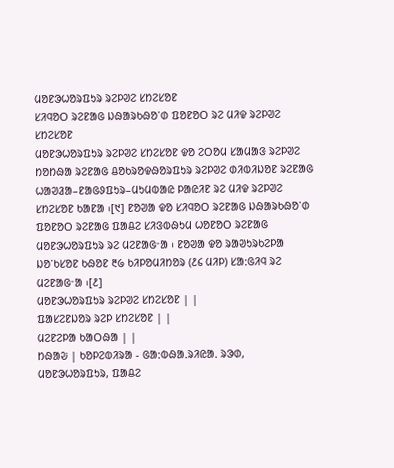ᱢᱚᱱᱳᱦᱚᱨᱯᱩᱨ ᱨᱮᱞᱣᱮ ᱥᱴᱮᱥᱚᱱ
ᱥᱤᱧᱚᱛ ᱨᱮᱱᱟᱜ ᱡᱷᱟᱨᱠᱷᱚᱸᱰ ᱯᱚᱱᱚᱛ ᱨᱮ ᱢᱤᱫ ᱨᱮᱞᱣᱮ ᱥᱴᱮᱥᱚᱱ
ᱢᱚᱱᱳᱦᱚᱨᱯᱩᱨ ᱨᱮᱞᱣᱮ ᱥᱴᱮᱥᱚᱱ ᱫᱚ ᱮᱛᱚᱢ ᱥᱟᱢᱟᱝ ᱨᱮᱞᱣᱮ ᱴᱚᱴᱷᱟ ᱨᱮᱱᱟᱜ ᱪᱚᱠᱨᱚᱫᱷᱚᱨᱯᱩᱨ ᱨᱮᱞᱣᱮ ᱰᱤᱵᱤᱡᱚᱱ ᱨᱮᱱᱟᱜ ᱦᱟᱣᱲᱟ–ᱱᱟᱜᱽᱯᱩᱨ–ᱢᱩᱢᱵᱟᱭ ᱞᱟᱭᱤᱱ ᱨᱮ ᱢᱤᱫ ᱨᱮᱞᱣᱮ ᱥᱴᱮᱥᱚᱱ ᱠᱟᱱᱟ ᱾[᱑] ᱱᱚᱣᱟ ᱫᱚ ᱥᱤᱧᱚᱛ ᱨᱮᱱᱟᱜ ᱡᱷᱟᱨᱠᱷᱚᱸᱰ ᱯᱚᱱᱚᱛ ᱨᱮᱱᱟᱜ ᱯᱟᱪᱮ ᱥᱤᱝᱵᱷᱩᱢ ᱦᱚᱱᱚᱛ ᱨᱮᱱᱟᱜ ᱢᱚᱱᱳᱦᱚᱨᱯᱩᱨ ᱨᱮ ᱢᱮᱱᱟᱜᱼᱟ ᱾ ᱱᱚᱣᱟ ᱫᱚ ᱨᱟᱣᱩᱨᱠᱮᱞᱟ ᱡᱚᱸᱠᱥᱚᱱ ᱠᱷᱚᱱ ᱓᱙ ᱠᱤᱞᱚᱢᱤᱴᱚᱨ (᱒᱔ ᱢᱤᱞ) ᱥᱟᱺᱜᱤᱧ ᱨᱮ ᱢᱮᱱᱟᱜᱼᱟ ᱾[᱒]
ᱢᱚᱱᱳᱦᱚᱨᱯᱩᱨ ᱨᱮᱞᱣᱮ ᱥᱴᱮᱥᱚᱱ | |
ᱯᱟᱥᱮᱱᱡᱚᱨ ᱨᱮᱞ ᱥᱴᱮᱥᱚᱱ | |
ᱢᱮᱱᱮᱞᱟ ᱠᱟᱛᱷᱟ | |
ᱴᱷᱟᱶ | ᱠᱚᱞᱮᱵᱤᱨᱟ - ᱜᱟᱺᱵᱷᱟᱹᱨᱤᱭᱟᱹ ᱨᱳᱰ, ᱢᱚᱱᱳᱦᱚᱨᱯᱩᱨ, ᱯᱟᱪᱮ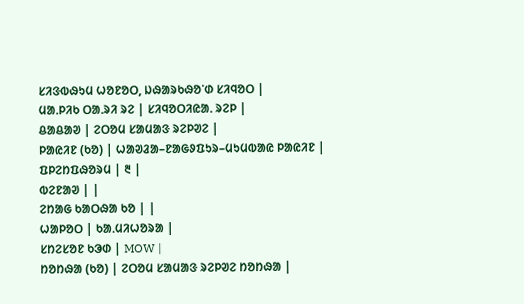ᱥᱤᱝᱵᱷᱩᱢ ᱦᱚᱱᱚᱛ, ᱡᱷᱟᱨᱠᱷᱚᱸᱰ ᱥᱤᱧᱚᱛ |
ᱢᱟᱹᱞᱤᱠ ᱛᱟᱹᱨᱤ ᱨᱮ | ᱥᱤᱧᱚᱛᱤᱭᱟᱹ ᱨᱮᱞ |
ᱪᱟᱪᱟᱣ | ᱮᱛᱚᱢ ᱥᱟᱢᱟᱝ ᱨᱮᱞᱣᱮ |
ᱞᱟᱭᱤᱱ (ᱠᱚ) | ᱦᱟᱣᱲᱟ–ᱱᱟᱜᱽᱯᱩᱨ–ᱢᱩᱢᱵᱟᱭ ᱞᱟᱭᱤᱱ |
ᱯᱞᱮᱴᱯᱷᱚᱨᱢ | ᱓ |
ᱵᱮᱱᱟᱣ | |
ᱮᱴᱟᱜ ᱠᱟᱛᱷᱟ ᱠᱚ | |
ᱦᱟᱞᱚᱛ | ᱠᱟᱹᱢᱤᱦᱚᱨᱟ |
ᱥᱴᱮᱥᱚᱱ ᱠᱳᱰ | MOW |
ᱴᱚᱴᱷᱟ (ᱠᱚ) | ᱮᱛᱚᱢ ᱥᱟᱢᱟᱝ ᱨᱮᱞᱣᱮ ᱴᱚᱴᱷᱟ |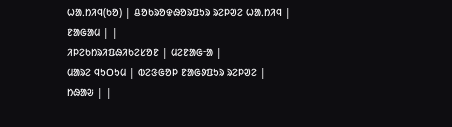ᱦᱟᱹᱴᱤᱧ(ᱠᱚ) | ᱪᱚᱠᱨᱚᱫᱷᱚᱨᱯᱩᱨ ᱨᱮᱞᱣᱮ ᱦᱟᱹᱴᱤᱧ |
ᱱᱟᱜᱟᱢ | |
ᱤᱞᱮᱠᱴᱨᱤᱯᱷᱤᱠᱮᱥᱚᱱ | ᱢᱮᱱᱟᱜᱼᱟ |
ᱢᱟᱨᱮ ᱧᱩᱛᱩᱢ | ᱵᱮᱝᱜᱚᱞ ᱱᱟᱜᱽᱯᱩᱨ ᱨᱮᱞᱣᱮ |
ᱴᱷᱟᱶ | |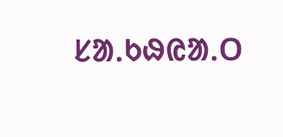ᱥᱟᱹᱠᱷᱭᱟᱹᱛ